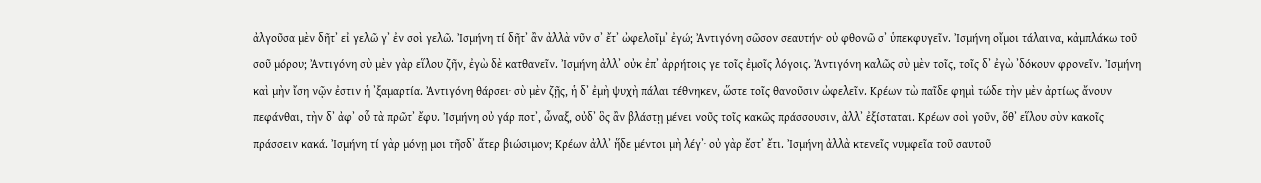ἀλγοῦσα μὲν δῆτʼ εἰ γελῶ γʼ ἐν σοὶ γελῶ. Ἰσμήνη τί δῆτʼ ἂν ἀλλὰ νῦν σʼ ἔτʼ ὠφελοῖμʼ ἐγώ; Ἀντιγόνη σῶσον σεαυτήν· οὐ φθονῶ σʼ ὑπεκφυγεῖν. Ἰσμήνη οἴμοι τάλαινα, κἀμπλάκω τοῦ σοῦ μόρου; Ἀντιγόνη σὺ μὲν γὰρ εἵλου ζῆν, ἐγὼ δὲ κατθανεῖν. Ἰσμήνη ἀλλʼ οὐκ ἐπʼ ἀρρήτοις γε τοῖς ἐμοῖς λόγοις. Ἀντιγόνη καλῶς σὺ μὲν τοῖς, τοῖς δʼ ἐγὼ ʼδόκουν φρονεῖν. Ἰσμήνη καὶ μὴν ἴση νῷν ἐστιν ἡ ʼξαμαρτία. Ἀντιγόνη θάρσει· σὺ μὲν ζῇς, ἡ δʼ ἐμὴ ψυχὴ πάλαι τέθνηκεν, ὥστε τοῖς θανοῦσιν ὠφελεῖν. Κρέων τὼ παῖδε φημὶ τώδε τὴν μὲν ἀρτίως ἄνουν πεφάνθαι, τὴν δʼ ἀφʼ οὗ τὰ πρῶτʼ ἔφυ. Ἰσμήνη οὐ γάρ ποτʼ, ὦναξ, οὐδʼ ὃς ἂν βλάστῃ μένει νοῦς τοῖς κακῶς πράσσουσιν, ἀλλʼ ἐξίσταται. Κρέων σοὶ γοῦν, ὅθʼ εἵλου σὺν κακοῖς πράσσειν κακά. Ἰσμήνη τί γὰρ μόνῃ μοι τῆσδʼ ἄτερ βιώσιμον; Κρέων ἀλλʼ ἥδε μέντοι μὴ λέγʼ· οὐ γὰρ ἔστʼ ἔτι. Ἰσμήνη ἀλλὰ κτενεῖς νυμφεῖα τοῦ σαυτοῦ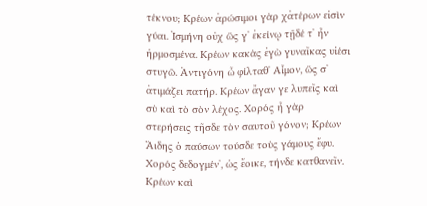τέκνου; Κρέων ἀρώσιμοι γὰρ χἀτέρων εἰσὶν γύαι. Ἰσμήνη οὐχ ὥς γʼ ἐκείνῳ τῇδέ τʼ ἦν ἡρμοσμένα. Κρέων κακὰς ἐγὼ γυναῖκας υἱέσι στυγῶ. Ἀντιγόνη ὦ φίλταθʼ Αἷμον, ὥς σʼ ἀτιμάζει πατήρ. Κρέων ἄγαν γε λυπεῖς καὶ σὺ καὶ τὸ σὸν λέχος. Χορός ἦ γὰρ στερήσεις τῆσδε τὸν σαυτοῦ γόνον; Κρέων Ἅιδης ὁ παύσων τούσδε τοὺς γάμους ἔφυ. Χορός δεδογμένʼ, ὡς ἔοικε, τήνδε κατθανεῖν. Κρέων καὶ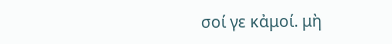σοί γε κἀμοί. μὴ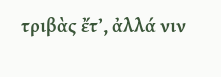τριβὰς ἔτʼ, ἀλλά νιν